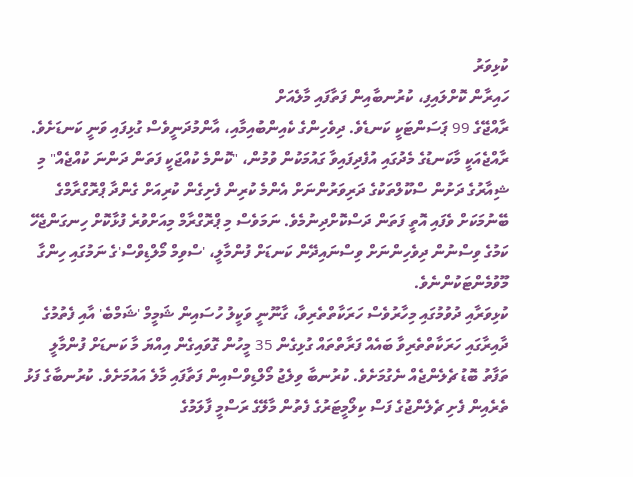ކުޅިވަރު
ހައިރާން ކޮށްލައިފި، ކުރުނބާއިން ފަތާފައި މާލެއަށް
ރާއްޖޭގެ 99 ޕަސަންޓަކީ ކަނޑެވެ. ދިވެހިންގެ ކެއިންބުއިމާއި، އާންމުދަނީވެސް ގުޅިފައި ވަނީ ކަނޑަށެވެ. ރާއްޖެއަކީ މާކަނޑުގެ މެދުގައި އުފެދިފައިވާ ގައުމަކުން ވުމުން، "ކޮންމެ ކުއްޖަކީ ފަތަން ދަންނަ ކުއްޖެއް" މި ޝިއާރުގެ ދަށުން ސްކޫލްތަކުގެ ދަރިވަރުންނަށް އެންމެ ކުރިން ފެށިގެން ކުރިއަށް ގެންދާ ޕްރޮގްރާމްގެ ބޭނުމަކަށް ވެފައި އޮތީ ފަތަން ދަސްކޮށްދިނުމެވެ. ނަމަވެސް މި ޕްރޮގްރާމް މިއަށްވުރެ ފުޅާކޮށް ހިނގަންޖެހޭ ކަމުގެ ވިސްނުން ދިވެހިންނަށް ވިސްނައިދޭން ކަނޑަށް ފުންމާލީ، 'ސްވިމް މޯލްޑިވްސް'ގެ ނަމުގައި ހިންގާ މޫވުމެންޓަކުންނެވެ.
ކުޅިވަރާއި ދުވުމުގައި މިހާރުވެސް ހަރަކާތްތެރިވާ، ގާނޫނީ ވަކީލު ހުސައިން ޝަމީމް 'ޝަމްބެ' އާއި ފެތުމުގެ ދާއިރާގައި ހަރަކާތްތެރިވާ ބައެއް ފަރާތްތައް ގުޅިގެން 35 މީހުން ގޮވައިގެން އިއްޔަ މާ ކަނޑަށް ފުންމާލީ ތަފާތު ބޮޑު ޗެލެންޖެއް ނެގުމަށެވެ. ކުރުނބާ ވިލެޖު މޯލްޑިވްސްއިން ފަތާފައި މާލެ އައުމަށެވެ. ކުރުނބާގެ ފަޅު ތެރެއިން ފެށި ޗެލެންޖުގެ ފަސް ކިލޯމީޓަރުގެ ފެތުން މާލޭގެ ރަސްމީ ފާލަމުގެ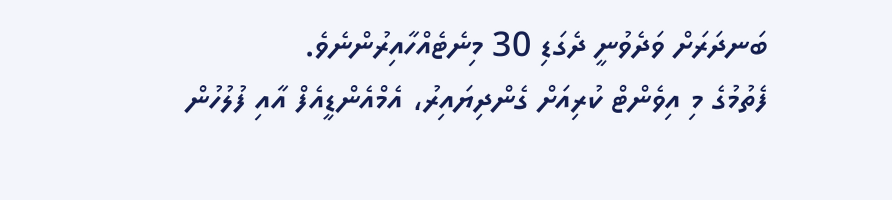ބަނދަރަށް ވަދެވުނީ ދެގަޑި 30 މިނެޓެއްހާއިރުންނެވެ.
ފެތުމުގެ މި އިވެންޓް ކުރިއަށް ގެންދިޔައިރު، އެމްއެންޑީއެފް އާއި ފުލުހުން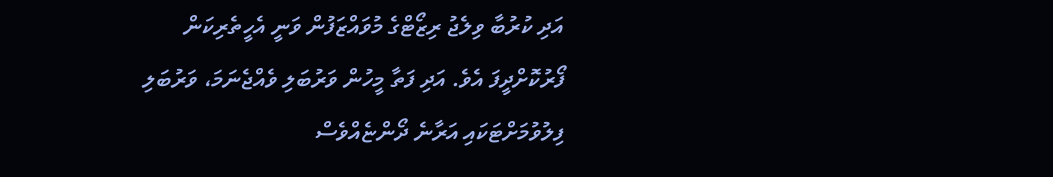އަދި ކުރުބާ ވިލެޖު ރިޒޯޓްގެ މުވައްޒަފުން ވަނީ އެހީތެރިކަން ފޯރުކޮށްދީފަ އެވެ. އަދި ފަތާ މީހުން ވަރުބަލި ވެއްޖެނަމަ، ވަރުބަލި ފިލުވުމަށްޓަކައި އަރާނެ ދޯންޏެއްވެސް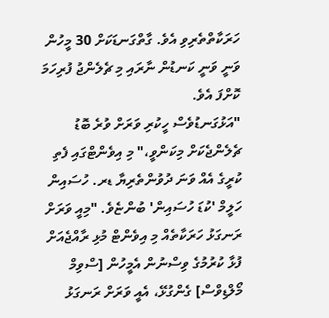ހަރަކާތްތެރިވި އެވެ. ގާތްގަނޑަކަށް 30 މީހުން ވަނީ ވަނީ ކަނޑުން ނާރައި މި ޗެލެންޖު ފުރިހަމަ ކޮށްފަ އެވެ.
"އަޅުގަނޑުވެސް ހީކުރި ވަރަށް ވުރެ ބޮޑު ޗެލެންޖެކަށް މިކަންވީ،" މި އިވެންޓްގައި ފެތި ކުރީގެ އެއް ވަނަ ދުވުންތެރިޔާ ޑރ. ހުސައިން ހަލީމް 'ކުޑަ ހުސައިން' ބުންޏެވެ. "މިއީ ވަރަށް ރަނގަޅު ހަރަކާތެއް މި އިވެންޓް މުޅި ރާއްޖެއަށް ފުޅާ ކުރުމުގެ ވިސްނުން އެމީހުން [ސްވިމް މޯލްޑިވްސް] ގެންގުޅޭ، އެއީ ވަރަށް ރަނގަޅު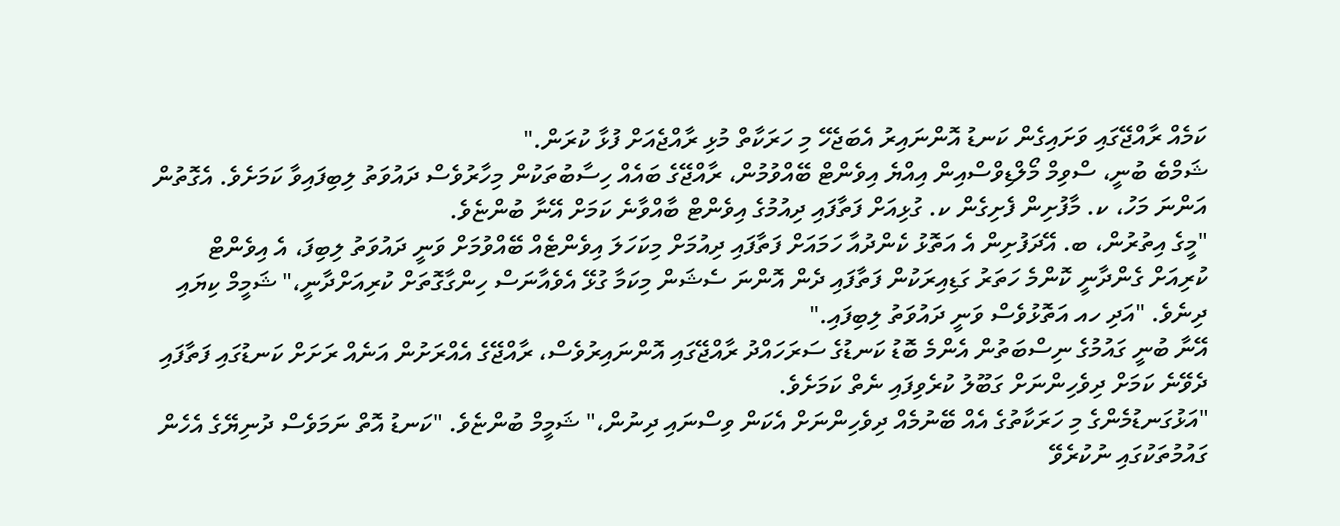ކަމެއް ރާއްޖޭގައި ވަށައިގެން ކަނޑު އޮންނައިރު އެބަޖެހޭ މި ހަރަކާތް މުޅި ރާއްޖެއަށް ފުޅާ ކުރަން."
ޝަމްބެ ބުނީ، ސްވިމް މޯލްޑިވްސްއިން އިއްޔެ އިވެންޓް ބޭއްވުމުން، ރާއްޖޭގެ ބައެއް ހިސާބުތަކުން މިހާރުވެސް ދައުވަތު ލިބިފައިވާ ކަމަށެވެ. އެގޮތުން އަންނަ މަހު، ކ. މާފުށިން ފެށިގެން ކ. ގުޅިއަށް ފަތާފައި ދިއުމުގެ އިވެންޓް ބާއްވާނެ ކަމަށް އޭނާ ބުންޏެވެ.
"މީގެ އިތުރުން، ބ. އޭދަފުށިން އެ އަތޮޅު ކެންދުއާ ހަމައަށް ފަތާފައި ދިއުމަށް މިކަހަލަ އިވެންޓެއް ބޭއްވުމަށް ވަނީ ދައުވަތު ލިބިފަ، އެ އިވެންޓް ކުރިއަށް ގެންދާނީ ކޮންމެ ހަތަރު ގަޑިއިރަކުން ފަތާފައި ދެން އޮންނަ ސެޝަން މިކަމާ ގުޅޭ އެވެއާނަސް ހިންގާގޮތަށް ކުރިއަށްދާނީ،" ޝަމީމް ކިޔައި ދިނެވެ. "އަދި ހއ އަތޮޅުވެސް ވަނީ ދައުވަތު ލިބިފައި."
އޭނާ ބުނީ ގައުމުގެ ނިސްބަތުން އެންމެ ބޮޑު ކަނޑުގެ ސަރަހައްދު ރާއްޖޭގައި އޮންނައިރުވެސް، ރާއްޖޭގެ އެއްރަށުން އަނެއް ރަށަށް ކަނޑުގައި ފަތާފައި ދެވޭނެ ކަމަށް ދިވެހިންނަށް ގަބޫލު ކުރެވިފައި ނެތް ކަމަށެވެ.
"އަޅުގަނޑުމެންގެ މި ހަރަކާތުގެ އެއް ބޭނުމެއް ދިވެހިންނަށް އެކަން ވިސްނައި ދިނުން،" ޝަމީމް ބުންޏެވެ. "ކަނޑު އޮތް ނަމަވެސް ދުނިޔޭގެ އެހެން ގައުމުތަކުގައި ނުކުރެވޭ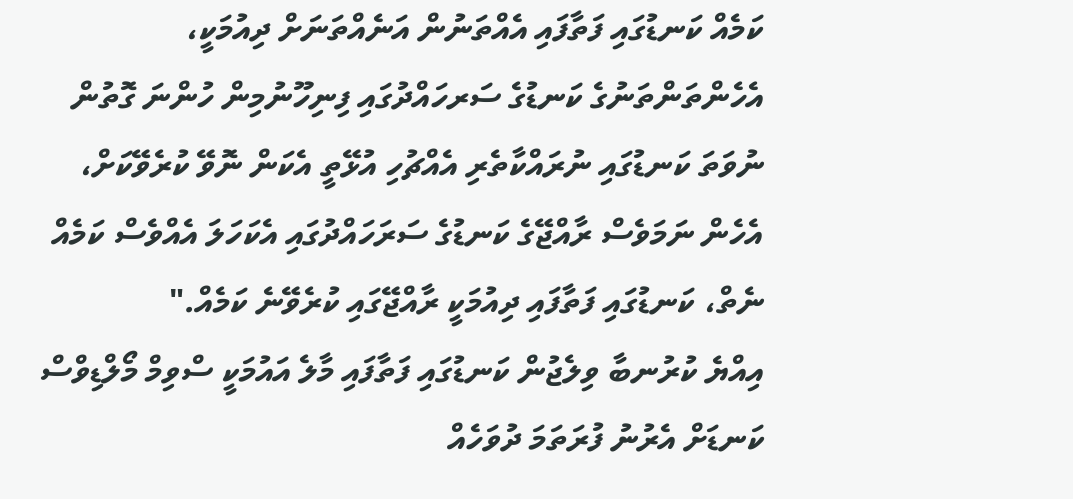ކަމެއް ކަނޑުގައި ފަތާފައި އެއްތަނުން އަނެއްތަނަށް ދިއުމަކީ، އެހެންތަންތަނުގެ ކަނޑުގެ ސަރހައްދުގައި ފިނިހޫނުމިން ހުންނަ ގޮތުން ނުވަތަ ކަނޑުގައި ނުރައްކާތެރި އެއްޗުހި އުޅޭތީ އެކަން ނޮވޭ ކުރެވޭކަށް، އެހެން ނަމަވެސް ރާއްޖޭގެ ކަނޑުގެ ސަރަހައްދުގައި އެކަހަލަ އެއްވެސް ކަމެއް ނެތް، ކަނޑުގައި ފަތާފައި ދިއުމަކީ ރާއްޖޭގައި ކުރެވޭނެ ކަމެއް."
އިއްޔެ ކުރުނބާ ވިލެޖުން ކަނޑުގައި ފަތާފައި މާލެ އައުމަކީ ސްވިމް މޯލްޑިވްސް ކަނޑަށް އެރުނު ފުރަތަމަ ދުވަހެއް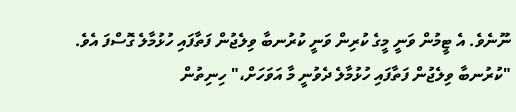ނޫނެވެ. އެ ޓީމުން ވަނީ މީގެ ކުރިން ވަނީ ކުރުނބާ ވިލެޖުން ފަތާފައި ހުޅުމާލެ ގޮސްފަ އެވެ.
"ކުރުނބާ ވިލެޖުން ފަތާފައި ހުޅުމާލެ ދެވުނީ މާ އަވަހަށް،" ހިނިތުން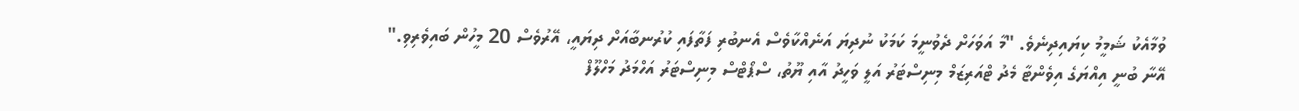ވުމާއެކު ޝަމީމު ކިޔައިދިނެވެ. "މާ އަވަހަށް ދެވުނީމަ ކަމަކު ނުދިޔަ އަނެއްކާވެސް އެނބުރި ފަތާފައި ކުރުނބާއަށް ދިޔައީ، އޭރުވެސް 20 މީހުން ބައިވެރިވި."
އޭނާ ބުނީ އިއްޔަގެ އިވެންޓާ މެދު ޓްއަރިޒަމް މިނިސްޓަރު އަލީ ވަހީދު އާއި ޔޫތު، ސްޕޯޓްސް މިނިސްޓަރު އަހްމަދު މަހްލޫފް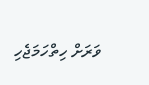ވަރަށް ހިތްހަމަޖެހި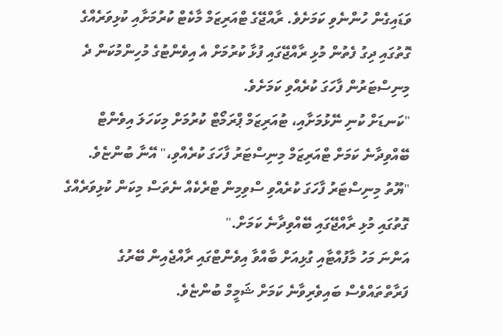ވަޑައިގެން ހުންނެވި ކަމަށެވެ. ރާއްޖޭގެ ޓްއަރިޒަމް މާކެޓް ކުރުމަށާއި ކުޅިވަރެއްގެ ގޮތުގައި ދިގު ފެތުން މުޅި ރާއްޖޭގައި ފުޅާ ކުރުމަށް އެ އިވެންޓުގެ މުހިންމުކަން ދެ މިނިސްޓަރުން ފާހަގަ ކުރެއްވި ކަމަށެވެ.
"ކަނޑަށް ކުނި ނޭޅުމަށާއި، ޓުއަރިޒަމް ޕްރަމޯޓް ކުރުމަށް މިކަހަލަ އިވެންޓް ބޭއްވިދާނެ ކަމަށް ޓްއަރިޒަމް މިނިސްޓަރު ފާހަގަ ކުރެއްވި،" އޭނާ ބުންޏެވެ. "ޔޫތު މިނިސްޓަރު ފާހަގަ ކުރެއްވި ސްވިމިން ޓްރެކެއް ނެތަސް މިކަން ކުޅިވަރެއްގެ ގޮތުގައި މުޅި ރާއްޖޭގައި ބޭއްވިދާނެ ކަމަށް."
އަންނަ މަހު މާފުއްޓާއި ގުޅިއަށް ބާއްވާ އިވެންޓްގައި ރާއްޖެއިން ބޭރުގެ ފަރާތްތައްވެސް ބައިވެރިވާނެ ކަމަށް ޝަމީމް ބުންޏެވެ.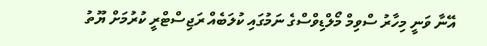އޭނާ ވަނީ މިހާރު ސްވިމް މޯލްޑިވްސްގެ ނަމުގައި ކުލަބެއް ރަޖިސްޓްރީ ކުރުމަށް ޔޫތު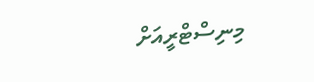މިނިސްޓްރީއަށް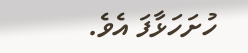ހުށަހަޅާފަ އެވެ.